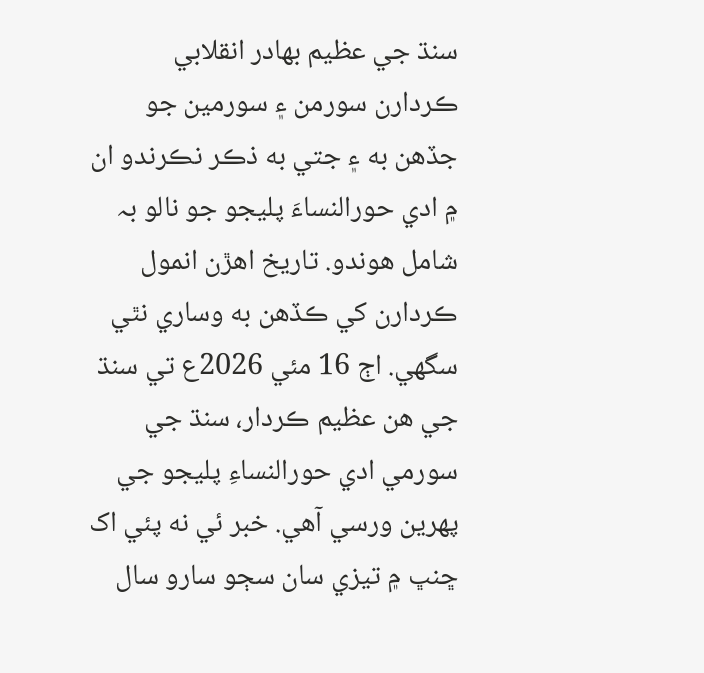سنڌ جي عظيم بهادر انقلابي ڪردارن سورمن ۽ سورمين جو جڏهن به ۽ جتي به ذڪر نڪرندو ان ۾ ادي حورالنساءَ پليجو جو نالو بہ شامل هوندو. تاريخ اهڙن انمول ڪردارن کي ڪڏهن به وساري نٿي سگهي. اڄ 16 مئي 2026ع تي سنڌ جي هن عظيم ڪردار، سنڌ جي سورمي ادي حورالنساءِ پليجو جي پهرين ورسي آهي. خبر ئي نه پئي اک ڇنڀ ۾ تيزي سان سڄو سارو سال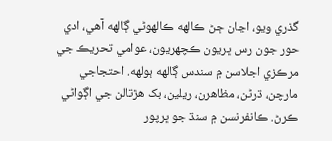گذري ويو، اڃان ڄڻ ڪالهه ڪالهوڻي ڳالهه آهي، ادي حور جون رس ڀريون ڪچهريون، عوامي تحريڪ جي مرڪزي اجلاسن ۾ سندس ڳالهه ٻولهه. احتجاجي مارچن، ڌرڻن، مظاهرن، ريلين، بک هڙتالن جي اڳواڻي ڪرڻ. ڪانفرنسن ۾ سنڌ جو ڀرپور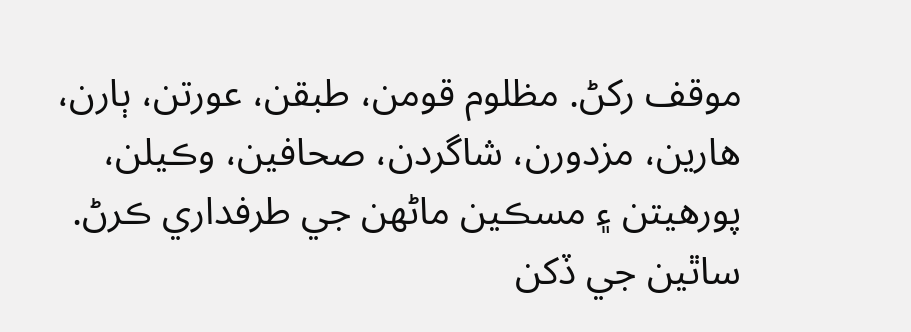موقف رکڻ. مظلوم قومن، طبقن، عورتن، ٻارن، هارين، مزدورن، شاگردن، صحافين، وڪيلن، پورهيتن ۽ مسڪين ماڻهن جي طرفداري ڪرڻ. ساٿين جي ڏکن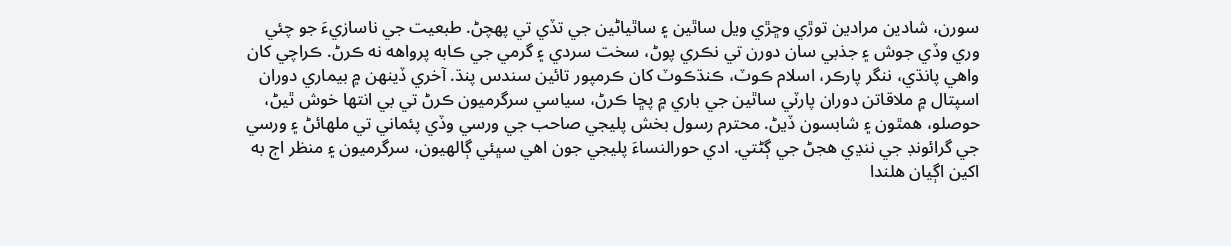سورن، شادين مرادين توڙي وڇڙي ويل ساٿين ۽ ساٿياڻين جي تڏي تي پهچڻ. طبعيت جي ناسازيءَ جو چئي وري وڏي جوش ۽ جذبي سان دورن تي نڪري پوڻ، سخت سردي ۽ گرمي جي ڪابه پرواهه نه ڪرڻ. ڪراچي کان واهي پانڌي، ننگر پارڪر، اسلام ڪوٽ، ڪنڌڪوٽ کان ڪرمپور تائين سندس پنڌ. آخري ڏينهن ۾ بيماري دوران اسپتال ۾ ملاقاتن دوران پارٽي ساٿين جي باري ۾ پڇا ڪرڻ، سياسي سرگرميون ڪرڻ تي بي انتها خوش ٿيڻ، حوصلو، همٿون ۽ شابسون ڏيڻ. محترم رسول بخش پليجي صاحب جي ورسي وڏي پئماني تي ملهائڻ ۽ ورسي جي گرائونڊ جي ننڍي هجڻ جي ڳڻتي. ادي حورالنساءَ پليجي جون اهي سڀئي ڳالهيون، سرگرميون ۽ منظر اڄ به اکين اڳيان هلندا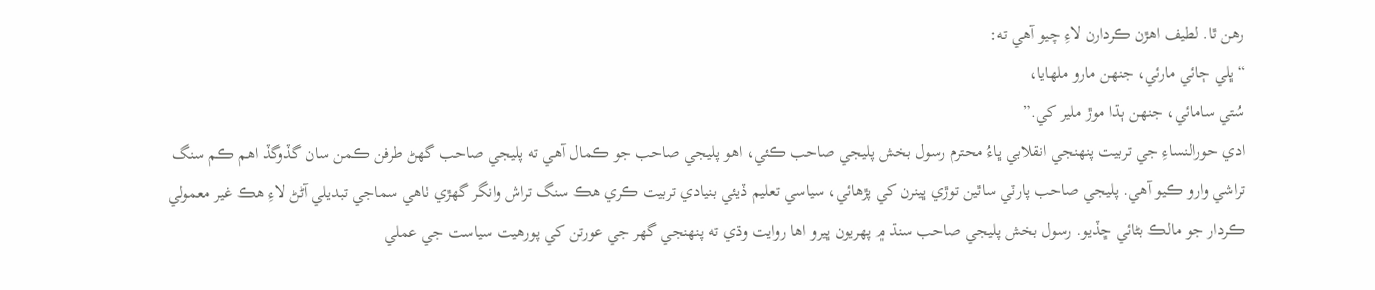رهن ٿا. لطيف اهڙن ڪردارن لاءِ چيو آهي ته:
“ڀلي ڄائي مارئي، جنهن مارو ملهايا،
سُتي سامائي، جنهن ٻڌا موڙ ملير کي.”
ادي حورالنساءِ جي تربيت پنهنجي انقلابي ڀاءُ محترم رسول بخش پليجي صاحب ڪئي، اهو پليجي صاحب جو ڪمال آهي ته پليجي صاحب گهڻ طرفن ڪمن سان گڏوگڏ اهم ڪم سنگ تراشي وارو ڪيو آهي. پليجي صاحب پارٽي ساٿين توڙي ڀينرن کي پڙهائي، سياسي تعليم ڏيئي بنيادي تربيت ڪري هڪ سنگ تراش وانگر گهڙي ٺاهي سماجي تبديلي آڻڻ لاءِ هڪ غير معمولي ڪردار جو مالڪ بڻائي ڇڏيو. رسول بخش پليجي صاحب سنڌ ۾ پهريون ڀيرو اها روايت وڌي ته پنهنجي گهر جي عورتن کي پورهيت سياست جي عملي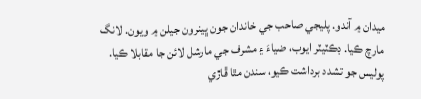ميدان ۾ آندو. پليجي صاحب جي خاندان جون ڀينرون جيلن ۾ ويون. لانگ مارچ ڪيا. ڊڪٽيٽر ايوب، ضياءَ ۽ مشرف جي مارشل لائن جا مقابلا ڪيا. پوليس جو تشدد برداشت ڪيو، سندن مٿا ڦاڙي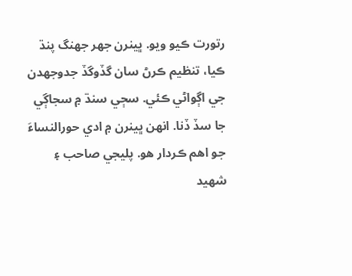رتورت ڪيو ويو. ڀينرن جهر جهنگ پنڌ ڪيا، تنظيم ڪرڻ سان گڏوگڏ جدوجهدن جي اڳواڻي ڪئي. سڄي سنڌ ۾ سجاڳي جا سڏ ڏنا. انهن ڀينرن ۾ ادي حورالنساءَ جو اهم ڪردار هو. پليجي صاحب ۽ شهيد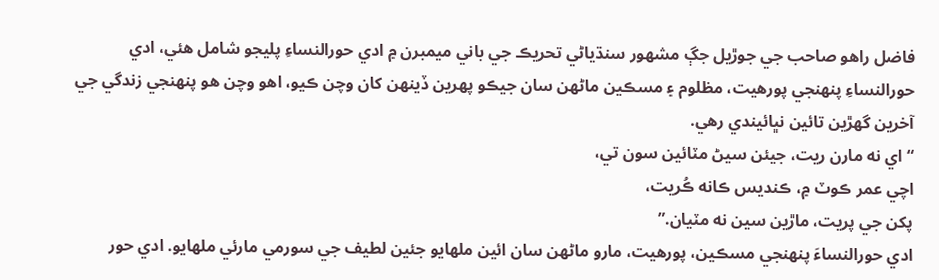فاضل راهو صاحب جي جوڙيل جڳ مشهور سنڌياڻي تحريڪ جي باني ميمبرن ۾ ادي حورالنساءِ پليجو شامل هئي، ادي حورالنساءِ پنهنجي پورهيت، مظلوم ۽ مسڪين ماڻهن سان جيڪو پهرين ڏينهن کان وچن ڪيو، اهو وچن هو پنهنجي زندگي جي آخرين گهڙين تائين نڀائيندي رهي.
“اي نه مارن ريت، جيئن سيڻ مٽائين سون تي،
اچي عمر ڪوٽ ۾، ڪنديس ڪانه ڪُريت،
پکن جي پريت، ماڙين سين نه مٽيان.”
ادي حورالنساءَ پنهنجي مسڪين، پورهيت، مارو ماڻهن سان ائين ملهايو جئين لطيف جي سورمي مارئي ملهايو. ادي حور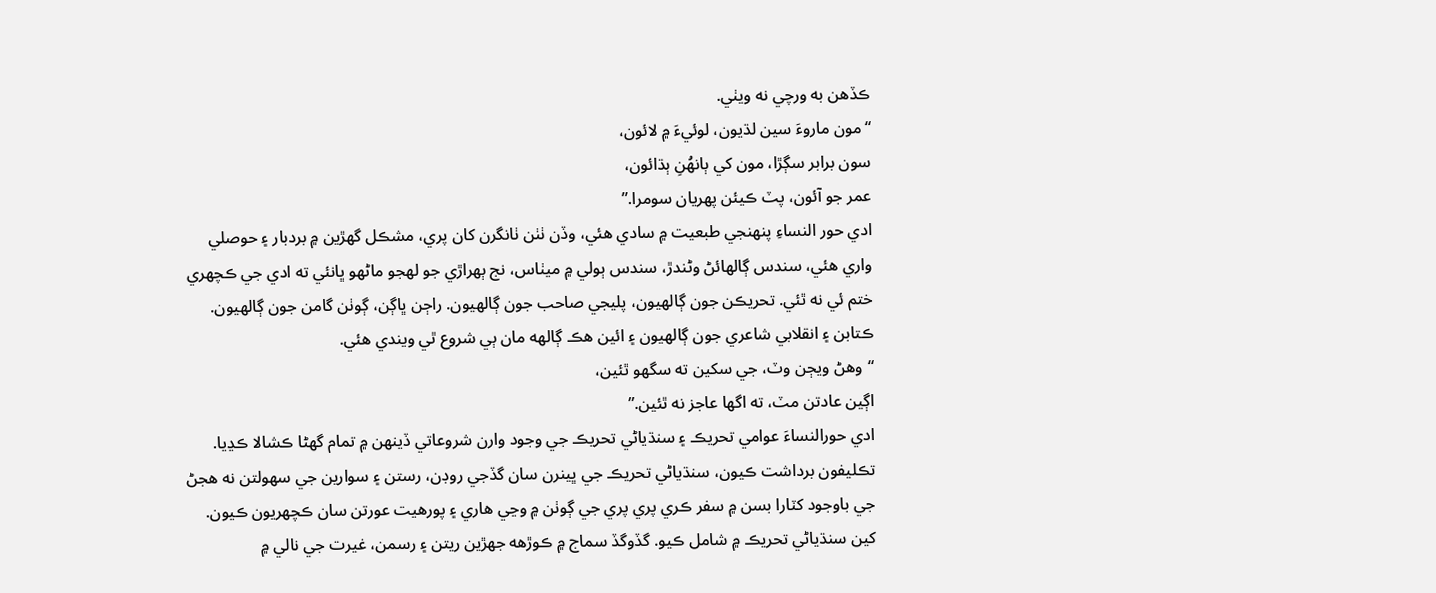ڪڏهن به ورچي نه ويٺي.
“مون ماروءَ سين لڌيون، لوئيءَ ۾ لائون،
سون برابر سڳڙا، مون کي ٻانهُنِ ٻڌائون،
عمر جو آئون، پٽ ڪيئن پهريان سومرا.”
ادي حور النساءِ پنهنجي طبعيت ۾ سادي هئي، وڏن ٺٺن ٺانگرن کان پري، مشڪل گهڙين ۾ بردبار ۽ حوصلي واري هئي، سندس ڳالهائڻ وڻندڙ، سندس ٻولي ۾ ميٺاس، نج ٻهراڙي جو لهجو ماڻهو ڀانئي ته ادي جي ڪچهري ختم ئي نه ٿئي. تحريڪن جون ڳالهيون، پليجي صاحب جون ڳالهيون. راڄن ڀاڳن، ڳوٺن گامن جون ڳالهيون. ڪتابن ۽ انقلابي شاعري جون ڳالهيون ۽ ائين هڪ ڳالهه مان ٻي شروع ٿي ويندي هئي.
“وهڻ ويڄن وٽ، جي سکين ته سگھو ٿئين،
اڳين عادتن مٽ، ته اگھا عاجز نه ٿئين.”
ادي حورالنساءَ عوامي تحريڪ ۽ سنڌياڻي تحريڪ جي وجود وارن شروعاتي ڏينهن ۾ تمام گهڻا ڪشالا ڪڍيا. تڪليفون برداشت ڪيون، سنڌياڻي تحريڪ جي ڀينرن سان گڏجي روڊن، رستن ۽ سوارين جي سهولتن نه هجڻ جي باوجود کٽارا بسن ۾ سفر ڪري پري پري جي ڳوٺن ۾ وڃي هاري ۽ پورهيت عورتن سان ڪچهريون ڪيون. کين سنڌياڻي تحريڪ ۾ شامل ڪيو. گڏوگڏ سماج ۾ ڪوڙهه جهڙين ريتن ۽ رسمن، غيرت جي نالي ۾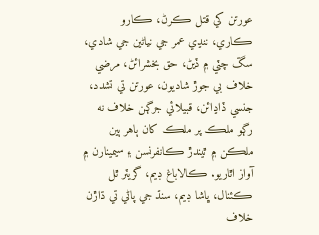عورتن کي قتل ڪرڻ، ڪارو ڪاري، ننڍي عمر جي نياڻين جي شادي، سڱ چٽي ۾ ڏيڻ، حق بخشرائڻ، مرضي خلاف بي جوڙ شاديون، عورتن تي تشدد، جنسي ڏاڍائن، قبيلائي جرڳن خلاف نه رڳو ملڪ پر ملڪ کان ٻاهر ٻين ملڪن ۾ ٿيندڙ ڪانفرنسن ۽ سيمينارن ۾ آواز اٿاريو. ڪالاباغ ڊيم، گريٽر ٿل ڪئنال، ڀاشا ڊيم، سنڌ جي پاڻي تي ڌاڙن خلاف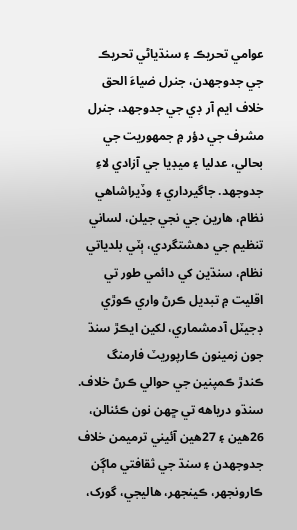عوامي تحريڪ ۽ سنڌياڻي تحريڪ جي جدوجهدن، جنرل ضياءَ الحق خلاف ايم آر ڊي جي جدوجهد، جنرل مشرف جي دؤر ۾ جمهوريت جي بحالي، عدليا ۽ ميڊيا جي آزادي لاءِ جدوجهد. جاگيرداري ۽ وڏيراشاهي نظام، هارين جي نجي جيلن، لساني تنظيم جي دهشتگردي، ٻٽي بلدياتي نظام، سنڌين کي دائمي طور تي اقليت ۾ تبديل ڪرڻ واري ڪوڙي ڊجيٽل آدمشماري، لکين ايڪڙ سنڌ جون زمينون ڪارپوريٽ فارمنگ ڪندڙ ڪمپنين جي حوالي ڪرڻ خلاف. سنڌو درياهه تي ڇهن نون ڪئنالن، 26هين ۽ 27هين آئيني ترميمن خلاف جدوجهدن ۽ سنڌ جي ثقافتي ماڳن ڪارونجهر، ڪينجهر، هاليجي، گورک،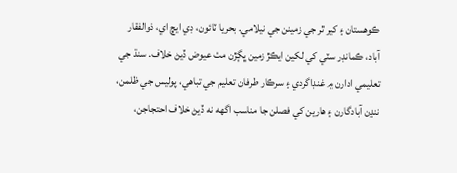ڪوهستان ۽ کير ٿر جي زمينن جي نيلامي. بحريا ٽائون، ڊي ايڇ اي، ذوالفقار آباد، ڪمانڊر سٽي کي لکين ايڪڙ زمين ڀڳڙن مٺ عيوض ڏيڻ خلاف. سنڌ جي تعليمي ادارن ۾ غنڊاگردي ۽ سرڪار طرفان تعليم جي تباهي، پوليس جي ظلمن، ننڍن آبادگارن ۽ هارين کي فصلن جا مناسب اگهه نه ڏيڻ خلاف احتجاجن،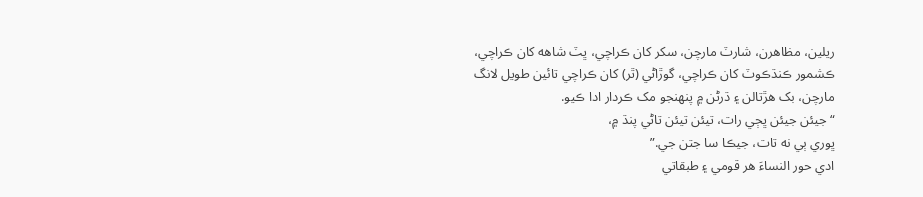ريلين، مظاهرن، شارٽ مارچن، سکر کان ڪراچي، ڀٽ شاهه کان ڪراچي، ڪشمور ڪنڌڪوٽ کان ڪراچي، گوڙاڻي (ٿر) کان ڪراچي تائين طويل لانگ مارچن، بک هڙتالن ۽ ڌرڻن ۾ پنهنجو مک ڪردار ادا ڪيو.
“جيئن جيئن ڀڄي رات، تيئن تيئن تاڻي پنڌ ۾،
ڀوري ٻي نه تات، جيڪا سا جتن جي.”
ادي حور النساءَ هر قومي ۽ طبقاتي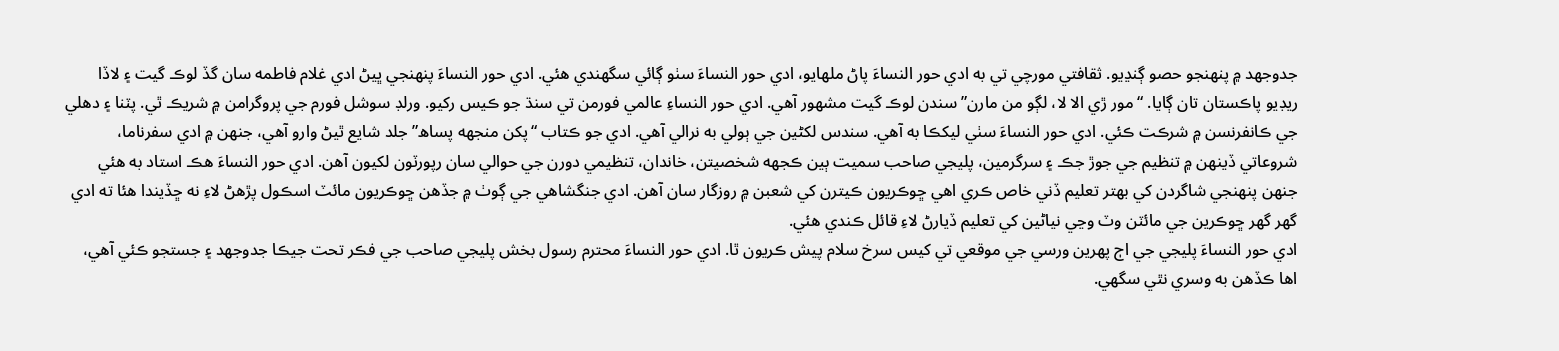جدوجهد ۾ پنهنجو حصو ڳنڍيو. ثقافتي مورچي تي به ادي حور النساءَ پاڻ ملهايو، ادي حور النساءَ سٺو ڳائي سگهندي هئي. ادي حور النساءَ پنهنجي ڀيڻ ادي غلام فاطمه سان گڏ لوڪ گيت ۽ لاڏا ريڊيو پاڪستان تان ڳايا. “مور ڙي الا لا، لڳو من مارن” سندن لوڪ گيت مشهور آهي. ادي حور النساءِ عالمي فورمن تي سنڌ جو ڪيس رکيو. ورلڊ سوشل فورم جي پروگرامن ۾ شريڪ ٿي. پٽنا ۽ دهلي جي ڪانفرنسن ۾ شرڪت ڪئي. ادي حور النساءَ سٺي ليکڪا به آهي. سندس لکڻين جي ٻولي به نرالي آهي. ادي جو ڪتاب “پکن منجهه پساھ” جلد شايع ٿيڻ وارو آهي، جنهن ۾ ادي سفرناما، شروعاتي ڏينهن ۾ تنظيم جي جوڙ جڪ ۽ سرگرمين، پليجي صاحب سميت ٻين ڪجهه شخصيتن، خاندان، تنظيمي دورن جي حوالي سان رپورٽون لکيون آهن. ادي حور النساءَ هڪ استاد به هئي جنهن پنهنجي شاگردن کي بهتر تعليم ڏني خاص ڪري اهي ڇوڪريون ڪيترن کي شعبن ۾ روزگار سان آهن. ادي جنگشاهي جي ڳوٺ ۾ جڏهن ڇوڪريون مائٽ اسڪول پڙهڻ لاءِ نه ڇڏيندا هئا ته ادي گهر گهر ڇوڪرين جي مائٽن وٽ وڃي نياڻين کي تعليم ڏيارڻ لاءِ قائل ڪندي هئي.
ادي حور النساءَ پليجي جي اڄ پهرين ورسي جي موقعي تي کيس سرخ سلام پيش ڪريون ٿا. ادي حور النساءَ محترم رسول بخش پليجي صاحب جي فڪر تحت جيڪا جدوجهد ۽ جستجو ڪئي آهي، اها ڪڏهن به وسري نٿي سگهي.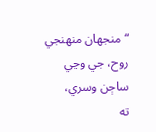“منجھان منهنجي روح، جي وڃي ساڄن وسري،
ته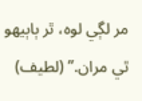مر لڳي لوه، ٿر ٻاٻيهو ٿي مران.” (لطيف)